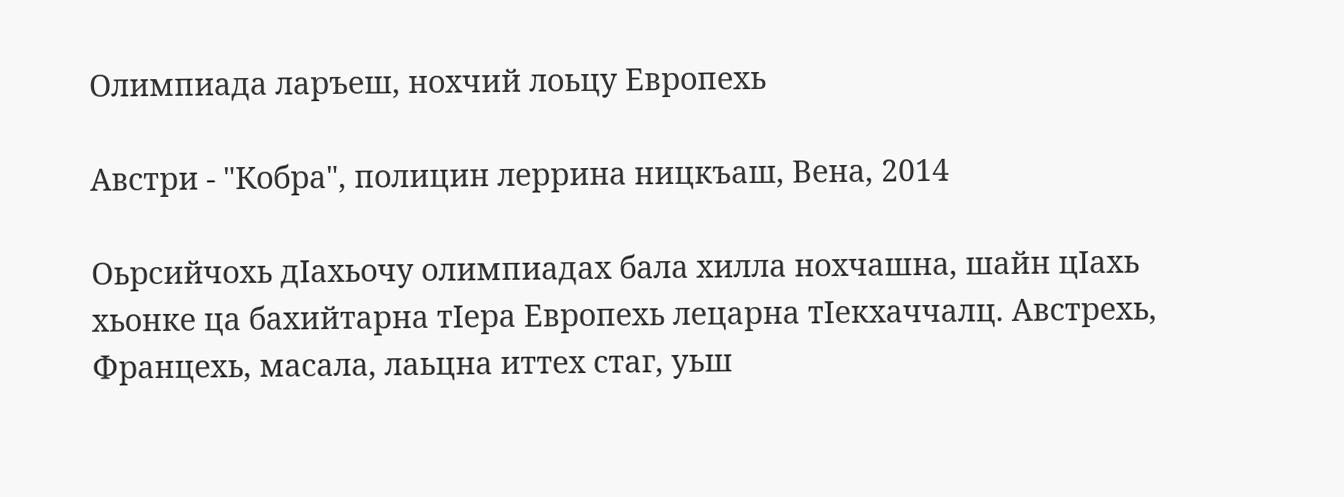Олимпиада ларъеш, нохчий лоьцу Европехь

Австри - "Кобра", полицин леррина ницкъаш, Вена, 2014

Оьрсийчохь дIахьочу олимпиадах бала хилла нохчашна, шайн цIахь хьонке ца бахийтарна тIера Европехь лецарна тIекхаччалц. Австрехь, Францехь, масала, лаьцна иттех стаг, уьш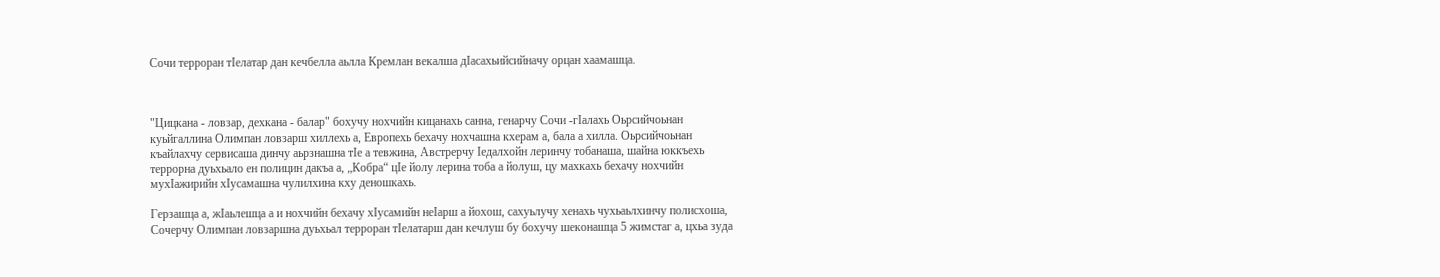Сочи терроран тIелатар дан кечбелла аьлла Кремлан векалша дIасахьийсийначу орцан хаамашца.



"Цицкана - ловзар, дехкана - балар" бохучу нохчийн кицанахь санна, генарчу Сочи -гIалахь Оьрсийчоьнан куьйгаллина Олимпан ловзарш хиллехь а, Европехь бехачу нохчашна кхерам а, бала а хилла. Оьрсийчоьнан къайлахчу сервисаша динчу аьрзнашна тIе а тевжина, Австрерчу Iедалхойн леринчу тобанаша, шайна юккъехь террорна дуьхьало ен полицин дакъа а, „Кобра“ цIе йолу лерина тоба а йолуш, цу махкахь бехачу нохчийн мухIажирийн хIусамашна чулилхина кху деношкахь.

Герзашца а, жIаьлешца а и нохчийн бехачу хIусамийн неIарш а йохош, сахуьлучу хенахь чухьаьлхинчу полисхоша, Сочерчу Олимпан ловзаршна дуьхьал терроран тIелатарш дан кечлуш бу бохучу шеконашца 5 жимстаг а, цхьа зуда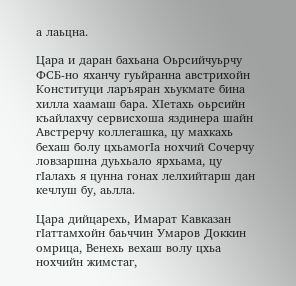а лаьцна.

Цара и даран бахьана Оьрсийчуьрчу ФСБ-но яханчу гуьйранна австрихойн Конституци ларъяран хьукмате бина хилла хаамаш бара. ХIетахь оьрсийн къайлахчу сервисхоша яздинера шайн Австрерчу коллегашка, цу махкахь бехаш болу цхьамогIа нохчий Сочерчу ловзаршна дуьхьало ярхьама, цу гIалахь я цунна гонах лелхийтарш дан кечлуш бу, аьлла.

Цара дийцарехь, Имарат Кавказан гIаттамхойн баьччин Умаров Доккин омрица, Венехь вехаш волу цхьа нохчийн жимстаг,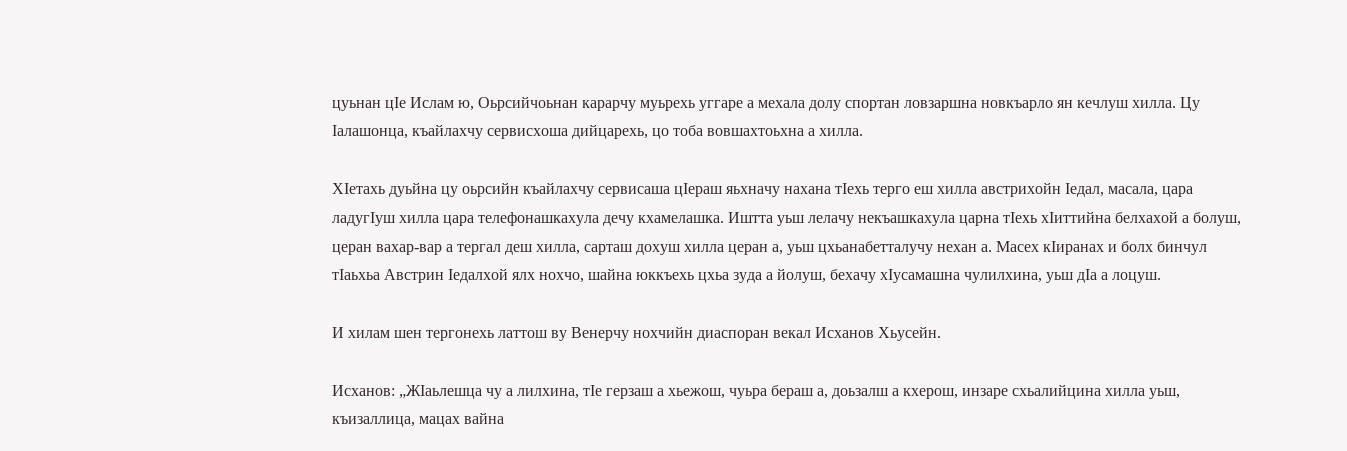цуьнан цIе Ислам ю, Оьрсийчоьнан карарчу муьрехь уггаре а мехала долу спортан ловзаршна новкъарло ян кечлуш хилла. Цу Iалашонца, къайлахчу сервисхоша дийцарехь, цо тоба вовшахтоьхна а хилла.

ХIетахь дуьйна цу оьрсийн къайлахчу сервисаша цIераш яьхначу нахана тIехь терго еш хилла австрихойн Iедал, масала, цара ладугIуш хилла цара телефонашкахула дечу кхамелашка. Иштта уьш лелачу некъашкахула царна тIехь хIиттийна белхахой а болуш, церан вахар-вар а тергал деш хилла, сарташ дохуш хилла церан а, уьш цхьанабетталучу нехан а. Масех кIиранах и болх бинчул тIаьхьа Австрин Iедалхой ялх нохчо, шайна юккъехь цхьа зуда а йолуш, бехачу хIусамашна чулилхина, уьш дIа а лоцуш.

И хилам шен тергонехь латтош ву Венерчу нохчийн диаспоран векал Исханов Хьусейн.

Исханов: „ЖIаьлешца чу а лилхина, тIе герзаш а хьежош, чуьра бераш а, доьзалш а кхерош, инзаре схьалийцина хилла уьш, къизаллица, мацах вайна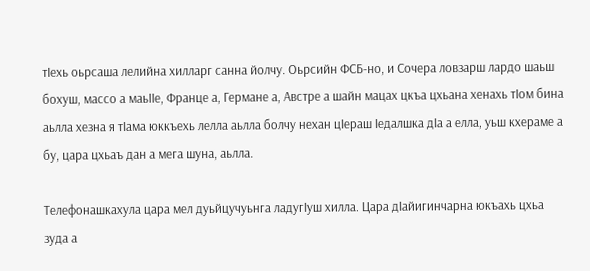тIехь оьрсаша лелийна хилларг санна йолчу. Оьрсийн ФСБ-но, и Сочера ловзарш лардо шаьш бохуш, массо а маьIIе, Франце а, Германе а, Австре а шайн мацах цкъа цхьана хенахь тIом бина аьлла хезна я тIама юккъехь лелла аьлла болчу нехан цIераш Iедалшка дIа а елла, уьш кхераме а бу, цара цхьаъ дан а мега шуна, аьлла.

Телефонашкахула цара мел дуьйцучуьнга ладугIуш хилла. Цара дIайигинчарна юкъахь цхьа зуда а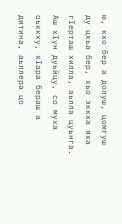ю, кхо бер а долуш, цомгуш ду цхьа бер, хьо эккха яха гIерташ хилла, аьлла цуьнга. Аш хIун дуьйцу, со муха оьккху, хIара бераш а дитина, аьллера цо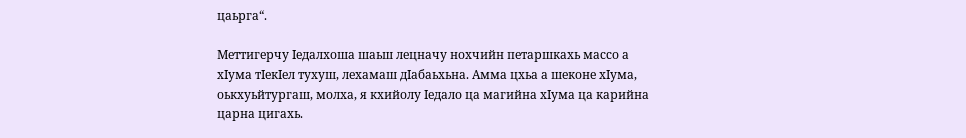цаьрга“.

Меттигерчу Iедалхоша шаьш лецначу нохчийн петаршкахь массо а хIума тIекIел тухуш, лехамаш дIабаьхьна. Амма цхьа а шеконе хIума, оькхуьйтургаш, молха, я кхийолу Iедало ца магийна хIума ца карийна царна цигахь.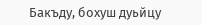Бакъду, бохуш дуьйцу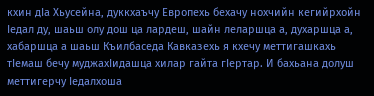кхин дIа Хьусейна, дуккхаъчу Европехь бехачу нохчийн кегийрхойн Iедал ду, шаьш олу дош ца лардеш, шайн леларшца а, духаршца а, хабаршца а шаьш Къилбаседа Кавказехь я кхечу меттигашкахь тIемаш бечу муджахIидашца хилар гайта гIертар. И бахьана долуш меттигерчу Iедалхоша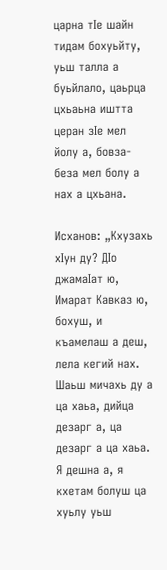царна тIе шайн тидам бохуьйту, уьш талла а буьйлало, цаьрца цхьаьна иштта церан зIе мел йолу а, бовза-беза мел болу а нах а цхьана.

Исханов: „Кхузахь хIун ду? ДIо джамаIат ю, Имарат Кавказ ю, бохуш, и къамелаш а деш, лела кегий нах. Шаьш мичахь ду а ца хаьа, дийца дезарг а, ца дезарг а ца хаьа. Я дешна а, я кхетам болуш ца хуьлу уьш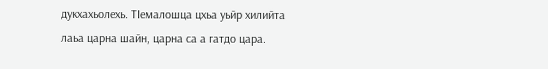дукхахьолехь. ТIемалошца цхьа уьйр хилийта лаьа царна шайн, царна са а гатдо цара.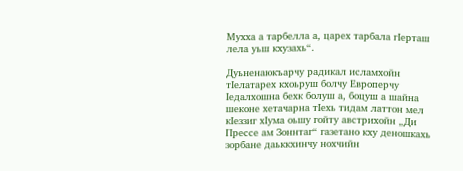Мухха а тарбелла а, царех тарбала гIерташ лела уьш кхузахь“.

Дуьненаюкъарчу радикал исламхойн тIелатарех кхоьруш болчу Европерчу Iедалхошна бехк болуш а, боцуш а шайна шеконе хетачарна тIехь тидам латтон мел кIеззиг хIума оьшу гойту австрихойн „Ди Прессе ам Зоннтаг“ газетано кху деношкахь зорбане даьккхинчу нохчийн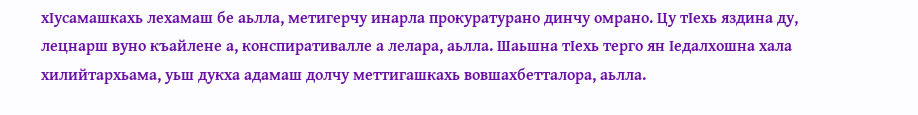хIусамашкахь лехамаш бе аьлла, метигерчу инарла прокуратурано динчу омрано. Цу тIехь яздина ду, лецнарш вуно къайлене а, конспиративалле а лелара, аьлла. Шаьшна тIехь терго ян Iедалхошна хала хилийтархьама, уьш дукха адамаш долчу меттигашкахь вовшахбетталора, аьлла.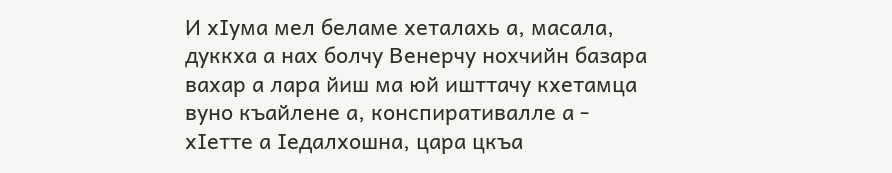И хIума мел беламе хеталахь а, масала, дуккха а нах болчу Венерчу нохчийн базара вахар а лара йиш ма юй ишттачу кхетамца вуно къайлене а, конспиративалле а - хIетте а Iедалхошна, цара цкъа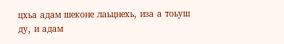цхьа адам шеконе лаьцнехь, иза а тоьуш ду, и адам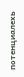потенциалехь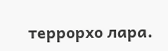террорхо лара.